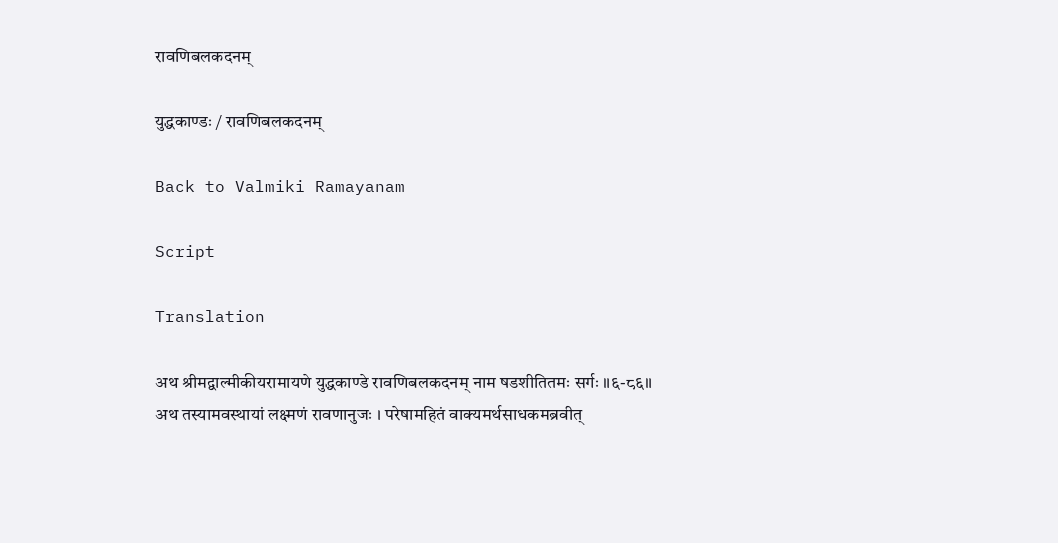रावणिबलकदनम्

युद्धकाण्डः / रावणिबलकदनम्

Back to Valmiki Ramayanam

Script

Translation

अथ श्रीमद्वाल्मीकीयरामायणे युद्धकाण्डे रावणिबलकदनम् नाम षडशीतितमः सर्गः ॥६-८६॥
अथ तस्यामवस्थायां लक्ष्मणं रावणानुजः । परेषामहितं वाक्यमर्थसाधकमब्रवीत्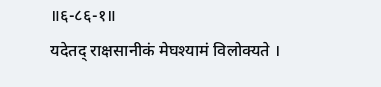॥६-८६-१॥
यदेतद् राक्षसानीकं मेघश्यामं विलोक्यते ।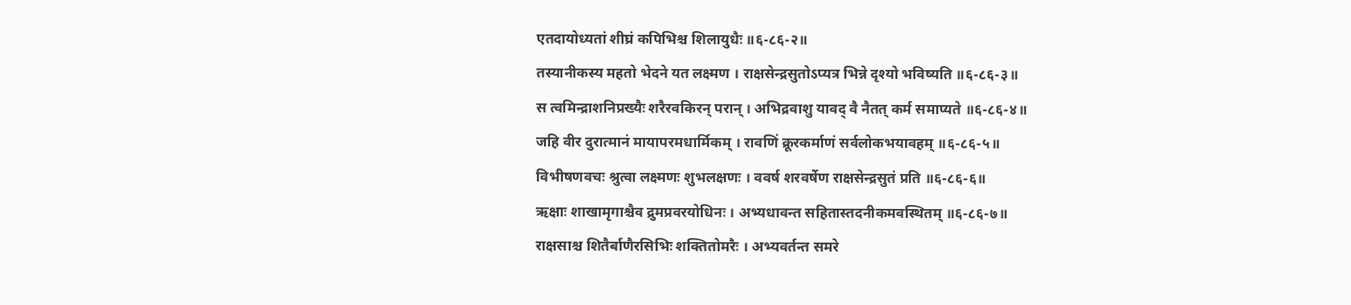एतदायोध्यतां शीघ्रं कपिभिश्च शिलायुधैः ॥६-८६-२॥
तस्यानीकस्य महतो भेदने यत लक्ष्मण । राक्षसेन्द्रसुतोऽप्यत्र भिन्ने दृश्यो भविष्यति ॥६-८६-३॥
स त्वमिन्द्राशनिप्रख्यैः शरैरवकिरन् परान् । अभिद्रवाशु यावद् वै नैतत् कर्म समाप्यते ॥६-८६-४॥
जहि वीर दुरात्मानं मायापरमधार्मिकम् । रावणिं क्रूरकर्माणं सर्वलोकभयावहम् ॥६-८६-५॥
विभीषणवचः श्रुत्वा लक्ष्मणः शुभलक्षणः । ववर्ष शरवर्षेण राक्षसेन्द्रसुतं प्रति ॥६-८६-६॥
ऋक्षाः शाखामृगाश्चैव द्रुमप्रवरयोधिनः । अभ्यधावन्त सहितास्तदनीकमवस्थितम् ॥६-८६-७॥
राक्षसाश्च शितैर्बाणैरसिभिः शक्तितोमरैः । अभ्यवर्तन्त समरे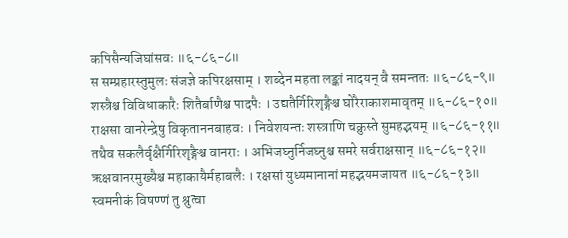कपिसैन्यजिघांसवः ॥६-८६-८॥
स सम्प्रहारस्तुमुलः संजज्ञे कपिरक्षसाम् । शब्देन महता लङ्कां नादयन् वै समन्ततः ॥६-८६-९॥
शस्त्रैश्च विविधाकारैः शितैर्बाणैश्च पादपैः । उद्यतैर्गिरिशृङ्गैश्च घोरैराकाशमावृतम् ॥६-८६-१०॥
राक्षसा वानरेन्द्रेषु विकृताननबाहवः । निवेशयन्तः शस्त्राणि चक्रुस्ते सुमहद्भयम् ॥६-८६-११॥
तथैव सकलैर्वृक्षैर्गिरिशृङ्गैश्च वानराः । अभिजघ्नुर्निजघ्नुश्च समरे सर्वराक्षसान् ॥६-८६-१२॥
ऋक्षवानरमुख्यैश्च महाकायैर्महाबलैः । रक्षसां युध्यमानानां महद्भयमजायत ॥६-८६-१३॥
स्वमनीकं विषण्णं तु श्रुत्वा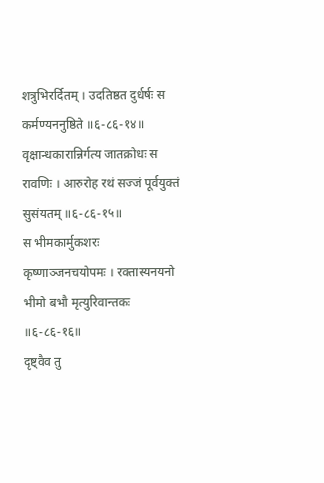शत्रुभिरर्दितम् । उदतिष्ठत दुर्धर्षः स कर्मण्यननुष्ठिते ॥६-८६-१४॥
वृक्षान्धकारान्निर्गत्य जातक्रोधः स रावणिः । आरुरोह रथं सज्जं पूर्वयुक्तं सुसंयतम् ॥६-८६-१५॥
स भीमकार्मुकशरः कृष्णाञ्जनचयोपमः । रक्तास्यनयनो भीमो बभौ मृत्युरिवान्तकः ॥६-८६-१६॥
दृष्ट्वैव तु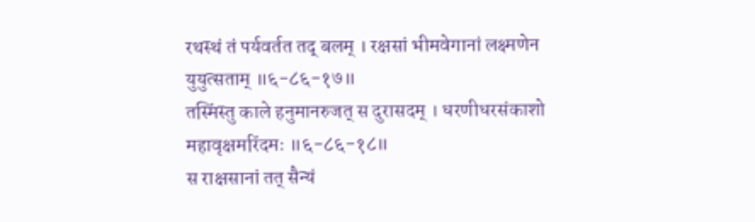रथस्थं तं पर्यवर्तत तद् बलम् । रक्षसां भीमवेगानां लक्ष्मणेन युयुत्सताम् ॥६-८६-१७॥
तस्मिंस्तु काले हनुमानरुजत् स दुरासदम् । धरणीधरसंकाशो महावृक्षमरिंदमः ॥६-८६-१८॥
स राक्षसानां तत् सैन्यं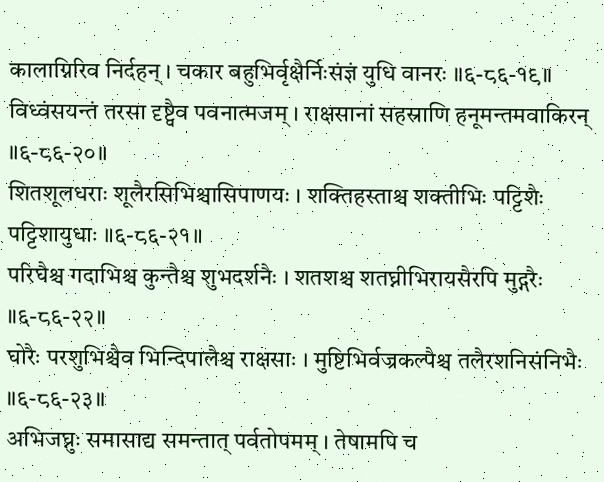कालाग्निरिव निर्दहन् । चकार बहुभिर्वृक्षैर्निःसंज्ञं युधि वानरः ॥६-८६-१९॥
विध्वंसयन्तं तरसा दृष्ट्वैव पवनात्मजम् । राक्षसानां सहस्राणि हनूमन्तमवाकिरन् ॥६-८६-२०॥
शितशूलधराः शूलैरसिभिश्चासिपाणयः । शक्तिहस्ताश्च शक्तीभिः पट्टिशैः पट्टिशायुधाः ॥६-८६-२१॥
परिघैश्च गदाभिश्च कुन्तैश्च शुभदर्शनैः । शतशश्च शतघ्नीभिरायसैरपि मुद्गरैः ॥६-८६-२२॥
घोरैः परशुभिश्चैव भिन्दिपालैश्च राक्षसाः । मुष्टिभिर्वज्रकल्पैश्च तलैरशनिसंनिभैः ॥६-८६-२३॥
अभिजघ्नुः समासाद्य समन्तात् पर्वतोपमम् । तेषामपि च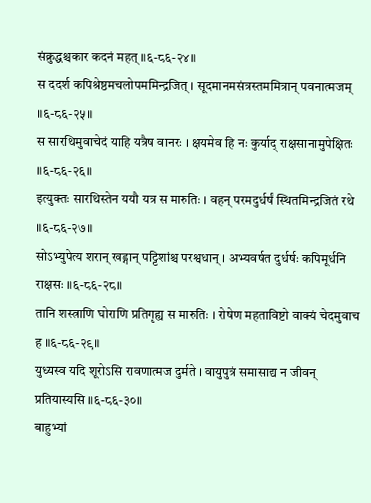संक्रुद्धश्चकार कदनं महत् ॥६-८६-२४॥
स ददर्श कपिश्रेष्ठमचलोपममिन्द्रजित् । सूदमानमसंत्रस्तममित्रान् पवनात्मजम् ॥६-८६-२५॥
स सारथिमुवाचेदं याहि यत्रैष वानरः । क्षयमेव हि नः कुर्याद् राक्षसानामुपेक्षितः ॥६-८६-२६॥
इत्युक्तः सारथिस्तेन ययौ यत्र स मारुतिः । वहन् परमदुर्धर्षं स्थितमिन्द्रजितं रथे ॥६-८६-२७॥
सोऽभ्युपेत्य शरान् खड्गान् पट्टिशांश्च परश्वधान् । अभ्यवर्षत दुर्धर्षः कपिमूर्धनि राक्षसः ॥६-८६-२८॥
तानि शस्त्राणि घोराणि प्रतिगृह्य स मारुतिः । रोषेण महताविष्टो वाक्यं चेदमुवाच ह ॥६-८६-२९॥
युध्यस्व यदि शूरोऽसि रावणात्मज दुर्मते । वायुपुत्रं समासाद्य न जीवन् प्रतियास्यसि ॥६-८६-३०॥
बाहुभ्यां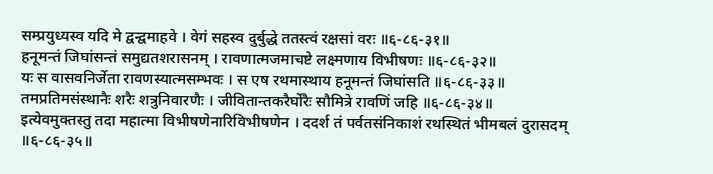सम्प्रयुध्यस्व यदि मे द्वन्द्वमाहवे । वेगं सहस्व दुर्बुद्धे ततस्त्वं रक्षसां वरः ॥६-८६-३१॥
हनूमन्तं जिघांसन्तं समुद्यतशरासनम् । रावणात्मजमाचष्टे लक्ष्मणाय विभीषणः ॥६-८६-३२॥
यः स वासवनिर्जेता रावणस्यात्मसम्भवः । स एष रथमास्थाय हनूमन्तं जिघांसति ॥६-८६-३३॥
तमप्रतिमसंस्थानैः शरैः शत्रुनिवारणैः । जीवितान्तकरैर्घोरैः सौमित्रे रावणिं जहि ॥६-८६-३४॥
इत्येवमुक्तस्तु तदा महात्मा विभीषणेनारिविभीषणेन । ददर्श तं पर्वतसंनिकाशं रथस्थितं भीमबलं दुरासदम् ॥६-८६-३५॥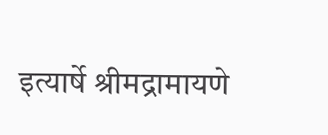इत्यार्षे श्रीमद्रामायणे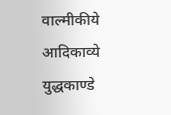वाल्मीकीये आदिकाव्ये युद्धकाण्डे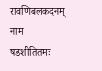रावणिबलकदनम् नाम षडशीतितमः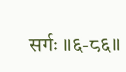सर्गः ॥६-८६॥